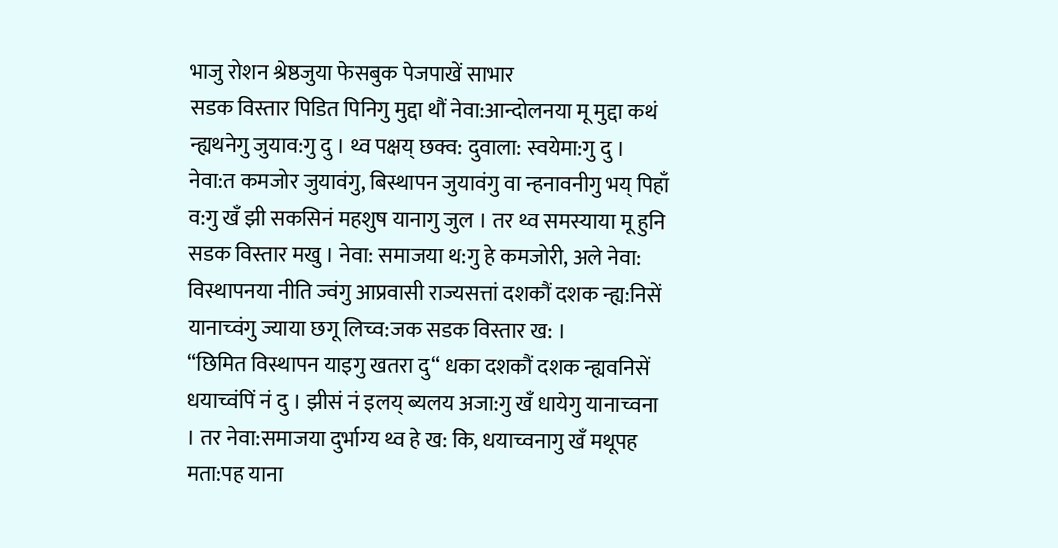भाजु रोशन श्रेष्ठजुया फेसबुक पेजपाखें साभार
सडक विस्तार पिडित पिनिगु मुद्दा थौं नेवा:आन्दोलनया मू मुद्दा कथं न्ह्यथनेगु जुयाव:गु दु । थ्व पक्षय् छक्व: दुवाला: स्वयेमा:गु दु ।
नेवा:त कमजोर जुयावंगु, बिस्थापन जुयावंगु वा न्हनावनीगु भय् पिहाँ व:गु खँ झी सकसिनं महशुष यानागु जुल । तर थ्व समस्याया मू हुनि सडक विस्तार मखु । नेवा: समाजया थ:गु हे कमजोरी, अले नेवा: विस्थापनया नीति ज्वंगु आप्रवासी राज्यसत्तां दशकौं दशक न्ह्य:निसें यानाच्वंगु ज्याया छगू लिच्व:जक सडक विस्तार ख: ।
“छिमित विस्थापन याइगु खतरा दु“ धका दशकौं दशक न्ह्यवनिसें धयाच्वंपिं नं दु । झीसं नं इलय् ब्यलय अजा:गु खँ धायेगु यानाच्वना । तर नेवा:समाजया दुर्भाग्य थ्व हे ख: कि, धयाच्वनागु खँ मथूपह मता:पह याना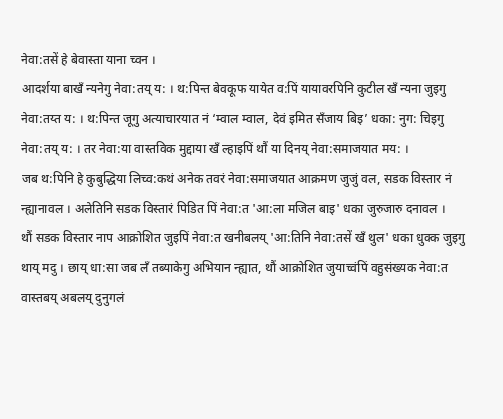नेवा:तसें हे बेवास्ता याना च्वन ।
आदर्शया बाखँ न्यनेगु नेवा:तय् य: । थ:पिन्त बेवकूफ यायेत व:पिं यायावरपिनि कुटील खँ न्यना जुइगु नेवा:तय्त य: । थ:पिन्त जूगु अत्याचारयात नं ‘म्वाल म्वाल, देवं इमित सँजाय बिइ’ धका: नुग: चिइगु नेवा:तय् य: । तर नेवा:या वास्तविक मुद्दाया खँ ल्हाइपिं थौं या दिनय् नेवा:समाजयात मय: ।
जब थ:पिनि हे कुबुद्धिया लिच्व:कथं अनेक तवरं नेवा:समाजयात आक्रमण जुजुं वल, सडक विस्तार नं न्ह्यानावल । अलेतिनि सडक विस्तारं पिडित पिं नेवा:त 'आ:ला मजिल बाइ' धका जुरुजारु दनावल ।
थौं सडक विस्तार नाप आक्रोशित जुइपिं नेवा:त खनीबलय् 'आ:तिनि नेवा:तसें खँ थुल' धका धुक्क जुइगु थाय् मदु । छाय् धा:सा जब लँ तब्याकेगु अभियान न्ह्यात, थौं आक्रोशित जुयाच्वंपिं वहुसंख्यक नेवा:त वास्तबय् अबलय् दुनुगलं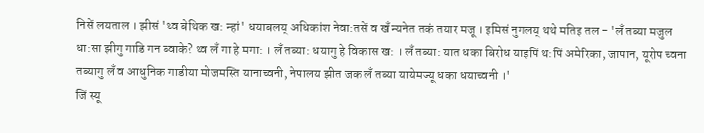निसें लयताल । झीसं 'थ्व बेथिक ख: न्हां' धयाबलय् अधिकांश नेवा:तसें व खँ न्यनेत तकं तयार मजू । इमिसं नुगलय् थथे मतिइ तल - 'लँ तब्या मजुल धा:सा झीगु गाडि गन ब्वाके? थ्व लँ गा हे मगा: । लँ तब्या: धयागु हे विकास ख: । लँ तब्या: यात धका बिरोध याइपिं थ:पिं अमेरिका, जापान, यूरोप च्वना तब्यागु लँ व आधुनिक गाडीया मोजमस्ति यानाच्वनी, नेपालय झीत जक लँ तब्या यायेमज्यू धका धयाच्वनी ।'
जिं स्यू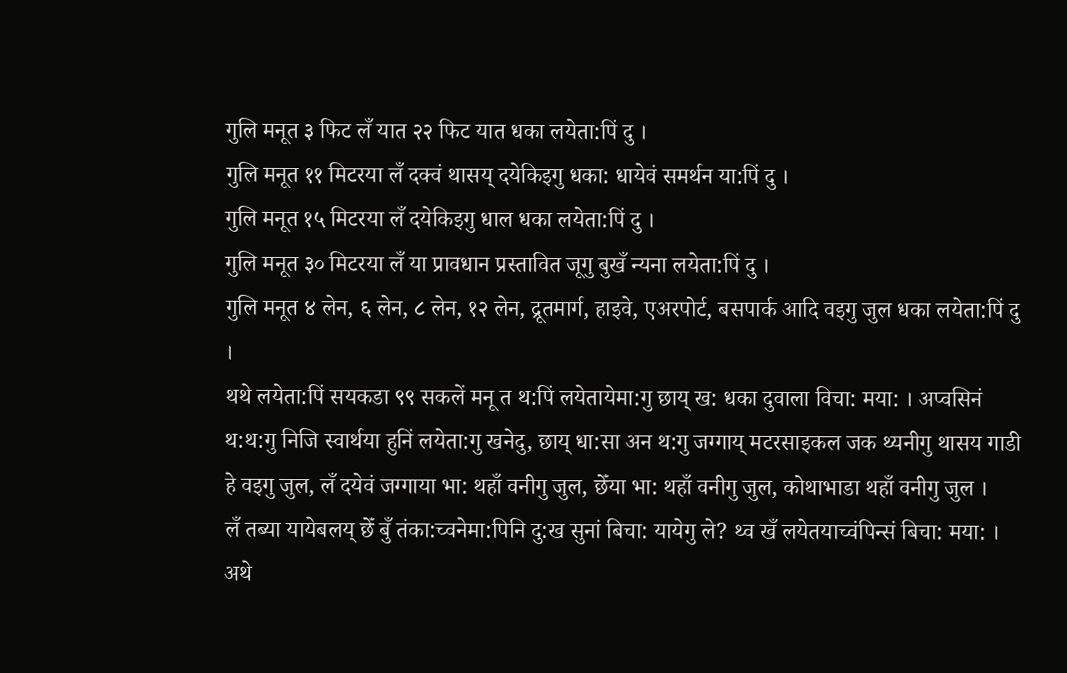गुलि मनूत ३ फिट लँ यात २२ फिट यात धका लयेता:पिं दु ।
गुलि मनूत ११ मिटरया लँ दक्वं थासय् दयेकिइगु धका: धायेवं समर्थन या:पिं दु ।
गुलि मनूत १५ मिटरया लँ दयेकिइगु धाल धका लयेता:पिं दु ।
गुलि मनूत ३० मिटरया लँ या प्रावधान प्रस्तावित जूगु बुखँ न्यना लयेता:पिं दु ।
गुलि मनूत ४ लेन, ६ लेन, ८ लेन, १२ लेन, द्रूतमार्ग, हाइवे, एअरपोर्ट, बसपार्क आदि वइगु जुल धका लयेता:पिं दु ।
थथे लयेता:पिं सयकडा ९९ सकलें मनू त थ:पिं लयेतायेमा:गु छाय् ख: धका दुवाला विचा: मया: । अप्वसिनं थ:थ:गु निजि स्वार्थया हुनिं लयेता:गु खनेदु, छाय् धा:सा अन थ:गु जग्गाय् मटरसाइकल जक थ्यनीगु थासय गाडी हे वइगु जुल, लँ दयेवं जग्गाया भा: थहाँ वनीगु जुल, छेँया भा: थहाँ वनीगु जुल, कोथाभाडा थहाँ वनीगु जुल ।
लँ तब्या यायेबलय् छेँ बुँ तंका:च्वनेमा:पिनि दु:ख सुनां बिचा: यायेगु ले? थ्व खँ लयेतयाच्वंपिन्सं बिचा: मया: । अथे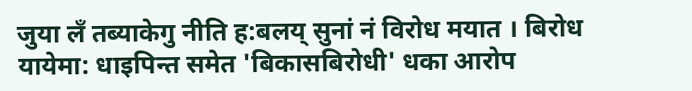जुया लँ तब्याकेगु नीति ह:बलय् सुनां नं विरोध मयात । बिरोध यायेमा: धाइपिन्त समेत 'बिकासबिरोधी' धका आरोप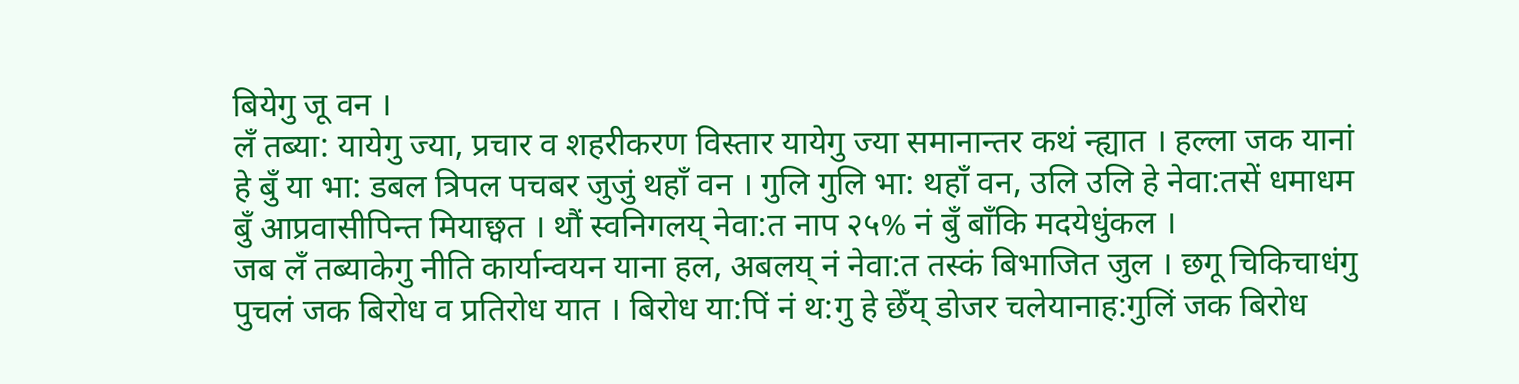बियेगु जू वन ।
लँ तब्या: यायेगु ज्या, प्रचार व शहरीकरण विस्तार यायेगु ज्या समानान्तर कथं न्ह्यात । हल्ला जक यानां हे बुँ या भा: डबल त्रिपल पचबर जुजुं थहाँ वन । गुलि गुलि भा: थहाँ वन, उलि उलि हे नेवा:तसें धमाधम बुँ आप्रवासीपिन्त मियाछ्वत । थौं स्वनिगलय् नेवा:त नाप २५% नं बुँ बाँकि मदयेधुंकल ।
जब लँ तब्याकेगु नीति कार्यान्वयन याना हल, अबलय् नं नेवा:त तस्कं बिभाजित जुल । छगू चिकिचाधंगु पुचलं जक बिरोध व प्रतिरोध यात । बिरोध या:पिं नं थ:गु हे छेँय् डोजर चलेयानाह:गुलिं जक बिरोध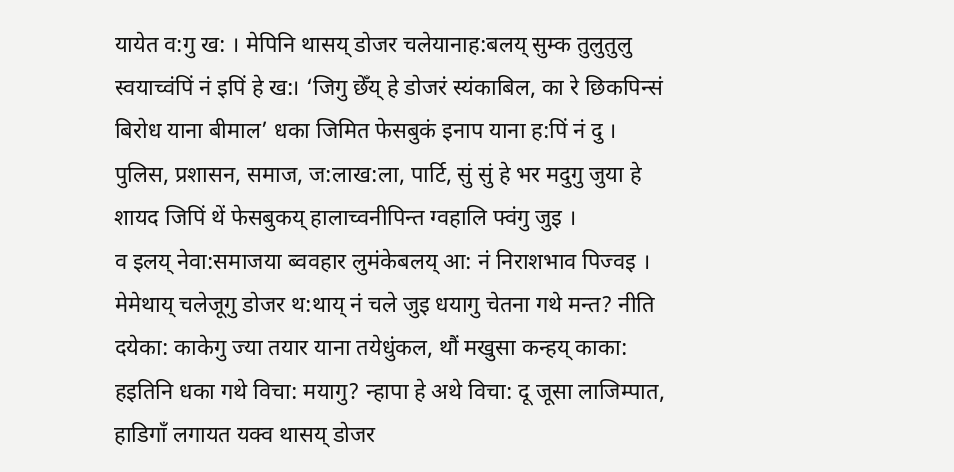यायेत व:गु ख: । मेपिनि थासय् डोजर चलेयानाह:बलय् सुम्क तुलुतुलु स्वयाच्वंपिं नं इपिं हे ख:। ‘जिगु छेँय् हे डोजरं स्यंकाबिल, का रे छिकपिन्सं बिरोध याना बीमाल’ धका जिमित फेसबुकं इनाप याना ह:पिं नं दु । पुलिस, प्रशासन, समाज, ज:लाख:ला, पार्टि, सुं सुं हे भर मदुगु जुया हे शायद जिपिं थें फेसबुकय् हालाच्वनीपिन्त ग्वहालि फ्वंगु जुइ ।
व इलय् नेवा:समाजया ब्ववहार लुमंकेबलय् आ: नं निराशभाव पिज्वइ । मेमेथाय् चलेजूगु डोजर थ:थाय् नं चले जुइ धयागु चेतना गथे मन्त? नीति दयेका: काकेगु ज्या तयार याना तयेधुंकल, थौं मखुसा कन्हय् काका: हइतिनि धका गथे विचा: मयागु? न्हापा हे अथे विचा: दू जूसा लाजिम्पात, हाडिगाँ लगायत यक्व थासय् डोजर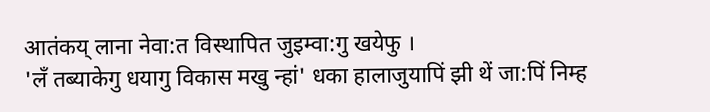आतंकय् लाना नेवा:त विस्थापित जुइम्वा:गु खयेफु ।
'लँ तब्याकेगु धयागु विकास मखु न्हां' धका हालाजुयापिं झी थें जा:पिं निम्ह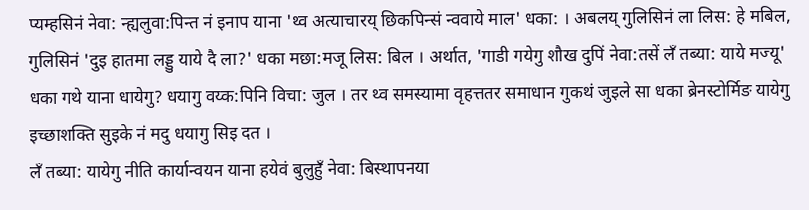प्यम्हसिनं नेवा: न्ह्यलुवा:पिन्त नं इनाप याना 'थ्व अत्याचारय् छिकपिन्सं न्ववाये माल' धका: । अबलय् गुलिसिनं ला लिस: हे मबिल, गुलिसिनं 'दुइ हातमा लड्डु याये दै ला?' धका मछा:मजू लिस: बिल । अर्थात, 'गाडी गयेगु शौख दुपिं नेवा:तसें लँ तब्या: याये मज्यू' धका गथे याना धायेगु? धयागु वय्क:पिनि विचा: जुल । तर थ्व समस्यामा वृहत्ततर समाधान गुकथं जुइले सा धका ब्रेनस्टोर्मिङ यायेगु इच्छाशक्ति सुइके नं मदु धयागु सिइ दत ।
लँ तब्या: यायेगु नीति कार्यान्वयन याना हयेवं बुलुहुँ नेवा: बिस्थापनया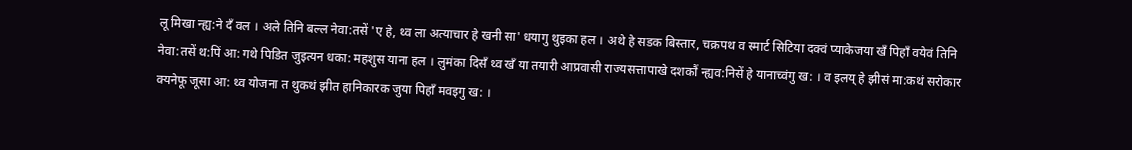लू मिखा न्ह्य:ने दँ वल । अले तिनि बल्ल नेवा:तसें 'ए हे, थ्व ला अत्याचार हे खनी सा' धयागु थुइका हल । अथे हे सडक बिस्तार, चक्रपथ व स्मार्ट सिटिया दक्वं प्याकेजया खँ पिहाँ वयेवं तिनि नेवा:तसें थ:पिं आ: गथे पिडित जुइत्यन धका: महशुस याना हल । लुमंका दिसँ थ्व खँ या तयारी आप्रवासी राज्यसत्तापाखे दशकौं न्ह्यव:निसें हे यानाच्वंगु ख: । व इलय् हे झीसं मा:कथं सरोकार क्यनेफू जूसा आ: थ्व योजना त थुकथं झीत हानिकारक जुया पिहाँ मवइगु ख: ।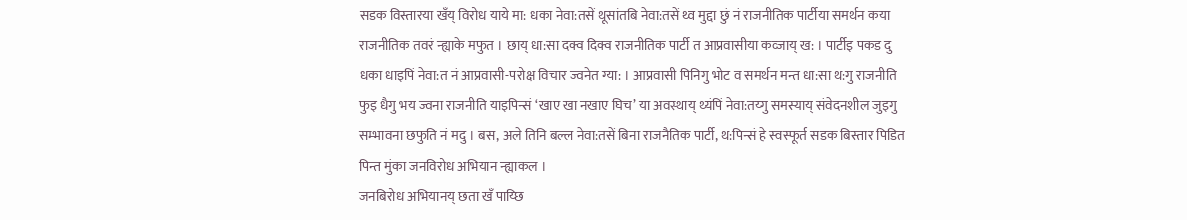सडक विस्तारया खँय् विरोध याये मा: धका नेवा:तसें थूसांतबि नेवा:तसें थ्व मुद्दा छुं नं राजनीतिक पार्टीया समर्थन कया राजनीतिक तवरं न्ह्याके मफुत । छाय् धा:सा दक्व दिक्व राजनीतिक पार्टी त आप्रवासीया कव्जाय् ख: । पार्टीइ पकड दु धका धाइपिं नेवा:त नं आप्रवासी-परोक्ष विचार ज्वनेत ग्या: । आप्रवासी पिनिगु भोट व समर्थन मन्त धा:सा थ:गु राजनीति फुइ धैगु भय ज्वना राजनीति याइपिन्सं ‘खाए खा नखाए घिच’ या अवस्थाय् थ्यंपिं नेवा:तय्गु समस्याय् संवेदनशील जुइगु सम्भावना छफुति नं मदु । बस, अले तिनि बल्ल नेवा:तसें बिना राजनैतिक पार्टी, थ:पिन्सं हे स्वस्फूर्त सडक बिस्तार पिडित पिन्त मुंका जनविरोध अभियान न्ह्याकल ।
जनबिरोध अभियानय् छता खँ पाय्छि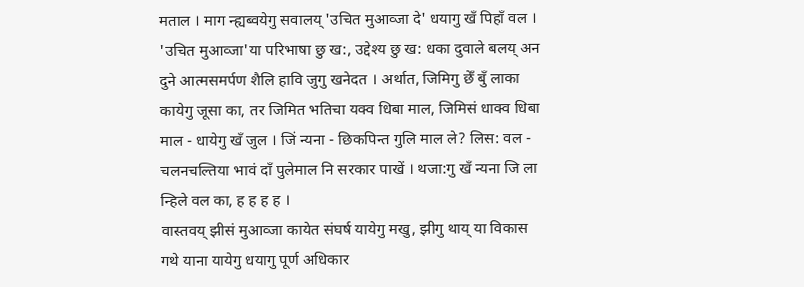मताल । माग न्ह्यब्वयेगु सवालय् 'उचित मुआव्जा दे' धयागु खँ पिहाँ वल । 'उचित मुआव्जा'या परिभाषा छु ख:, उद्देश्य छु ख: धका दुवाले बलय् अन दुने आत्मसमर्पण शैलि हावि जुगु खनेदत । अर्थात, जिमिगु छेँ बुँ लाका कायेगु जूसा का, तर जिमित भतिचा यक्व धिबा माल, जिमिसं धाक्व धिबा माल - धायेगु खँ जुल । जिं न्यना - छिकपिन्त गुलि माल ले? लिस: वल - चलनचल्तिया भावं दाँ पुलेमाल नि सरकार पाखें । थजा:गु खँ न्यना जि ला न्हिले वल का, ह ह ह ह ।
वास्तवय् झीसं मुआव्जा कायेत संघर्ष यायेगु मखु, झीगु थाय् या विकास गथे याना यायेगु धयागु पूर्ण अधिकार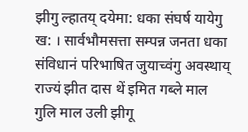झीगु ल्हातय् दयेमा: धका संघर्ष यायेगु ख: । सार्वभौमसत्ता सम्पन्न जनता धका संविधानं परिभाषित जुयाच्वंगु अवस्थाय् राज्यं झीत दास थें इमित गब्ले माल गुलि माल उली झीगू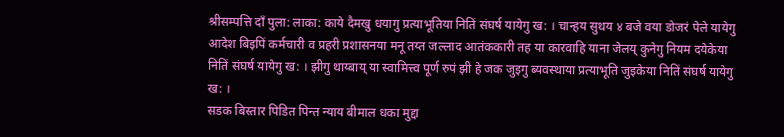श्रीसम्पत्ति दाँ पुला: लाका: काये दैमखु धयागु प्रत्याभूतिया नितिं संघर्ष यायेगु ख: । चान्हय सुथय ४ बजे वया डोजरं पेले यायेगु आदेश बिइपिं कर्मचारी व प्रहरी प्रशासनया मनू तय्त जल्लाद आतंककारी तह या कारवाहि याना जेलय् कुनेगु नियम दयेकेया नितिं संघर्ष यायेगु ख: । झीगु थाय्बाय् या स्वामित्त्व पूर्ण रुपं झी हे जक जुइगु ब्यवस्थाया प्रत्याभूति जुइकेया नितिं संघर्ष यायेगु ख: ।
सडक बिस्तार पिडित पिन्त न्याय बीमाल धका मुद्दा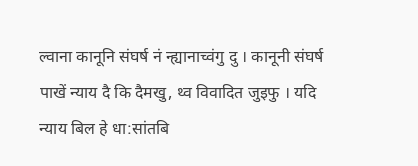ल्वाना कानूनि संघर्ष नं न्ह्यानाच्वंगु दु । कानूनी संघर्ष पाखें न्याय दै कि दैमखु, थ्व विवादित जुइफु । यदि न्याय बिल हे धा:सांतबि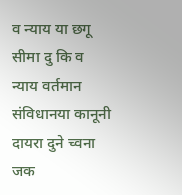व न्याय या छगू सीमा दु कि व न्याय वर्तमान संविधानया कानूनी दायरा दुने च्वना जक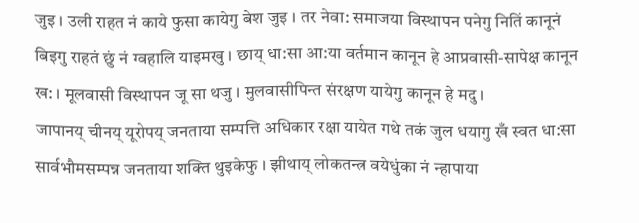जुइ । उली राहत नं काये फुसा कायेगु बेश जुइ । तर नेवा: समाजया विस्थापन पनेगु नितिं कानूनं बिइगु राहतं छुं नं ग्वहालि याइमखु । छाय् धा:सा आ:या वर्तमान कानून हे आप्रवासी-सापेक्ष कानून ख: । मूलवासी विस्थापन जू सा थजु । मुलवासीपिन्त संरक्षण यायेगु कानून हे मदु ।
जापानय् चीनय् यूरोपय् जनताया सम्पत्ति अधिकार रक्षा यायेत गथे तकं जुल धयागु खँ स्वत धा:सा सार्वभौमसम्पन्न जनताया शक्ति थुइकेफु । झीथाय् लोकतन्त्र वयेधुंका नं न्हापाया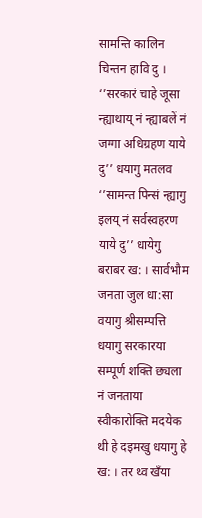सामन्ति कालिन चिन्तन हावि दु । ‘’सरकारं चाहे जूसा न्ह्याथाय् नं न्ह्याबलें नं जग्गा अधिग्रहण याये दु’’ धयागु मतलव ‘’सामन्त पिन्सं न्ह्यागु इलय् नं सर्वस्वहरण याये दु’’ धायेगु बराबर ख: । सार्वभौम जनता जुल धा:सा वयागु श्रीसम्पत्ति धयागु सरकारया सम्पूर्ण शक्ति छ्यला नं जनताया स्वीकारोक्ति मदयेक थी हे दइमखु धयागु हे ख: । तर थ्व खँया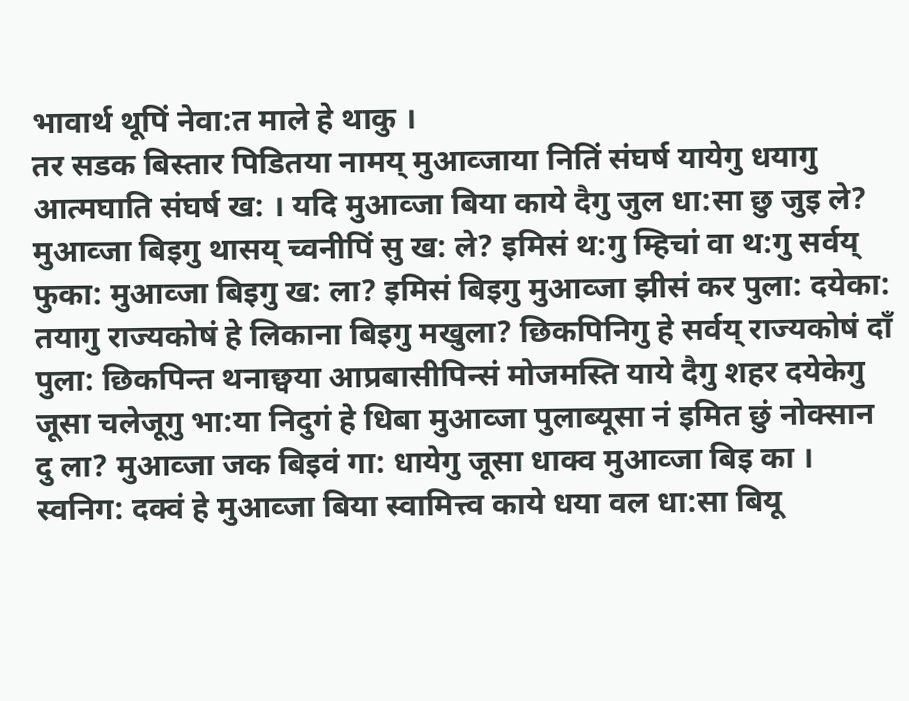भावार्थ थूपिं नेवा:त माले हे थाकु ।
तर सडक बिस्तार पिडितया नामय् मुआव्जाया नितिं संघर्ष यायेगु धयागु आत्मघाति संघर्ष ख: । यदि मुआव्जा बिया काये दैगु जुल धा:सा छु जुइ ले? मुआव्जा बिइगु थासय् च्वनीपिं सु ख: ले? इमिसं थ:गु म्हिचां वा थ:गु सर्वय् फुका: मुआव्जा बिइगु ख: ला? इमिसं बिइगु मुआव्जा झीसं कर पुला: दयेका: तयागु राज्यकोषं हे लिकाना बिइगु मखुला? छिकपिनिगु हे सर्वय् राज्यकोषं दाँ पुला: छिकपिन्त थनाछ्वया आप्रबासीपिन्सं मोजमस्ति याये दैगु शहर दयेकेगु जूसा चलेजूगु भा:या निदुगं हे धिबा मुआव्जा पुलाब्यूसा नं इमित छुं नोक्सान दु ला? मुआव्जा जक बिइवं गा: धायेगु जूसा धाक्व मुआव्जा बिइ का । स्वनिग: दक्वं हे मुआव्जा बिया स्वामित्त्व काये धया वल धा:सा बियू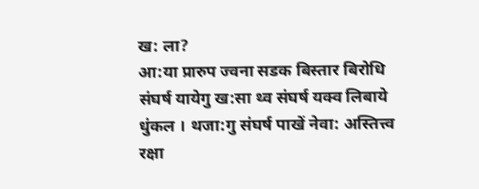ख: ला?
आ:या प्रारुप ज्वना सडक बिस्तार बिरोधि संघर्ष यायेगु ख:सा थ्व संघर्ष यक्व लिबाये धुंकल । थजा:गु संघर्ष पाखें नेवा: अस्तित्त्व रक्षा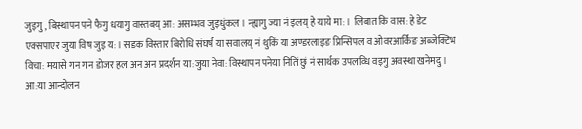जुइगु, बिस्थापन पने फैगु धयागु वास्तबय् आ: असम्भव जुइधुंकल । न्ह्यागु ज्या नं इलय् हे याये मा: । लिबात कि वास: हे डेट एक्सपाएर जुया विष जुइ य: । सडक विस्तार बिरोधि संघर्ष या सवालय् नं थुकिं या अण्डरलाइङ प्रिन्सिपल व ओवरआर्किङ अब्जेक्टिभ विचा: मयासे गन गन डोजर हल अन अन प्रदर्शन या:जुया नेवा: विस्थापन पनेया नितिं छुं नं सार्थक उपलव्धि वइगु अवस्था खनेमदु ।
आ:या आन्दोलन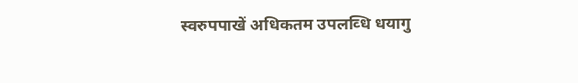स्वरुपपाखें अधिकतम उपलव्धि धयागु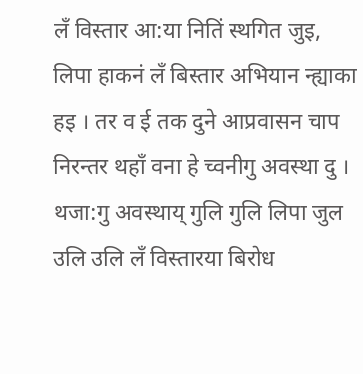लँ विस्तार आ:या नितिं स्थगित जुइ, लिपा हाकनं लँ बिस्तार अभियान न्ह्याका हइ । तर व ई तक दुने आप्रवासन चाप निरन्तर थहाँ वना हे च्वनीगु अवस्था दु । थजा:गु अवस्थाय् गुलि गुलि लिपा जुल उलि उलि लँ विस्तारया बिरोध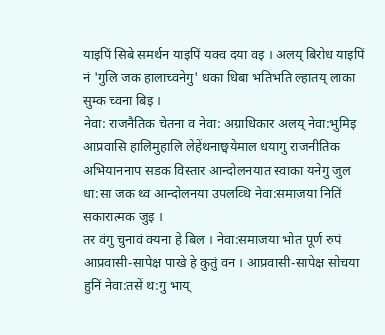याइपिं सिबे समर्थन याइपिं यक्व दया वइ । अलय् बिरोध याइपिं नं 'गुलि जक हालाच्वनेगु' धका धिबा भतिभति ल्हातय् लाका सुम्क च्वना बिइ ।
नेवा: राजनैतिक चेतना व नेवा: अग्राधिकार अलय् नेवा:भुमिइ आप्रवासि हालिमुहालि लेहेंथनाछ्वयेमाल धयागु राजनीतिक अभियाननाप सडक विस्तार आन्दोलनयात स्वाका यनेगु जुल धा:सा जक थ्व आन्दोलनया उपलव्धि नेवा:समाजया नितिं सकारात्मक जुइ ।
तर वंगु चुनावं क्यना हे बिल । नेवा:समाजया भोत पूर्ण रुपं आप्रवासी-सापेक्ष पाखे हे कुतुं वन । आप्रवासी-सापेक्ष सोचया हुनिं नेवा:तसें थ:गु भाय्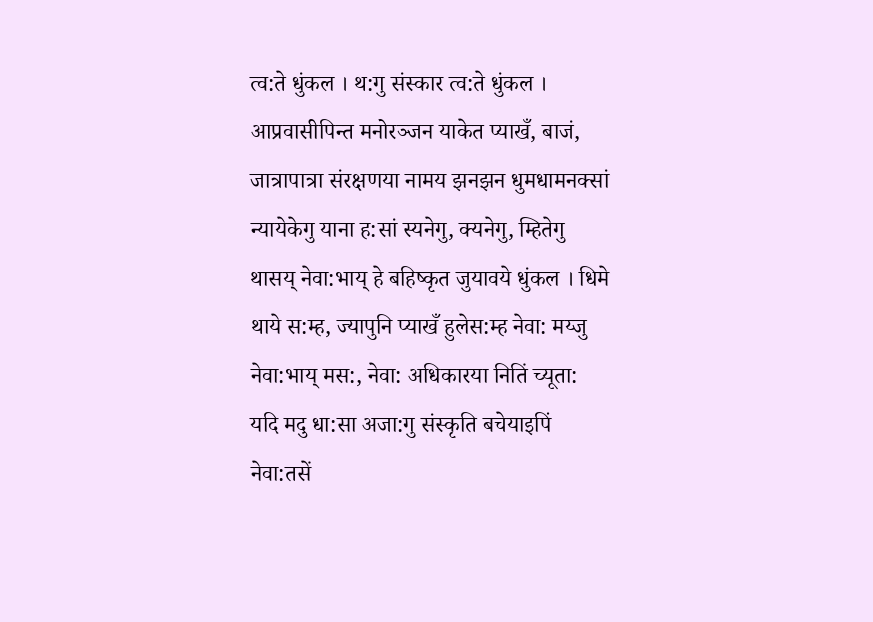त्व:ते धुंकल । थ:गु संस्कार त्व:ते धुंकल । आप्रवासीपिन्त मनोरञ्जन याकेत प्याखँ, बाजं, जात्रापात्रा संरक्षणया नामय झनझन धुमधामनक्सां न्यायेकेगु याना ह:सां स्यनेगु, क्यनेगु, म्हितेगु थासय् नेवा:भाय् हे बहिष्कृत जुयावये धुंकल । धिमे थाये स:म्ह, ज्यापुनि प्याखँ हुलेस:म्ह नेवा: मय्जु नेवा:भाय् मस:, नेवा: अधिकारया नितिं च्यूता: यदि मदु धा:सा अजा:गु संस्कृति बचेयाइपिं नेवा:तसें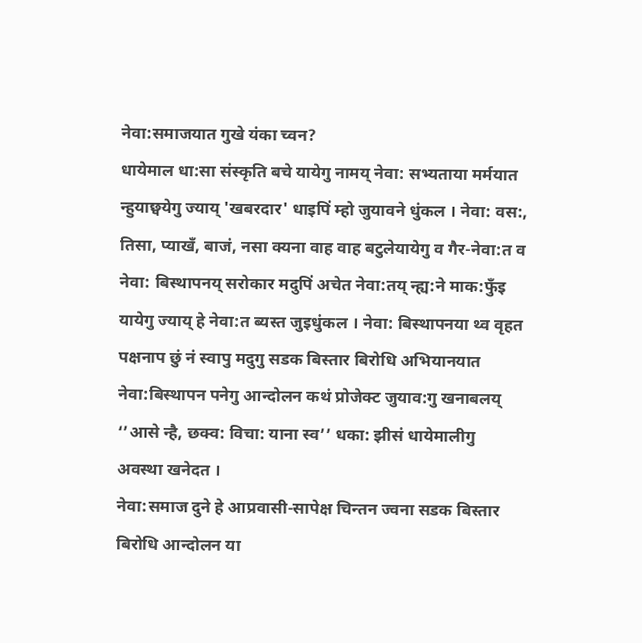नेवा:समाजयात गुखे यंका च्वन?
धायेमाल धा:सा संस्कृति बचे यायेगु नामय् नेवा: सभ्यताया मर्मयात न्हुयाछ्वयेगु ज्याय् 'खबरदार' धाइपिं म्हो जुयावने धुंकल । नेवा: वस:, तिसा, प्याखँ, बाजं, नसा क्यना वाह वाह बटुलेयायेगु व गैर-नेवा:त व नेवा: बिस्थापनय् सरोकार मदुपिं अचेत नेवा:तय् न्ह्य:ने माक:फुँइ यायेगु ज्याय् हे नेवा:त ब्यस्त जुइधुंकल । नेवा: बिस्थापनया थ्व वृहत पक्षनाप छुं नं स्वापु मदुगु सडक बिस्तार बिरोधि अभियानयात नेवा:बिस्थापन पनेगु आन्दोलन कथं प्रोजेक्ट जुयाव:गु खनाबलय् ‘’आसे न्है, छक्व: विचा: याना स्व’’ धका: झीसं धायेमालीगु अवस्था खनेदत ।
नेवा:समाज दुने हे आप्रवासी-सापेक्ष चिन्तन ज्वना सडक बिस्तार बिरोधि आन्दोलन या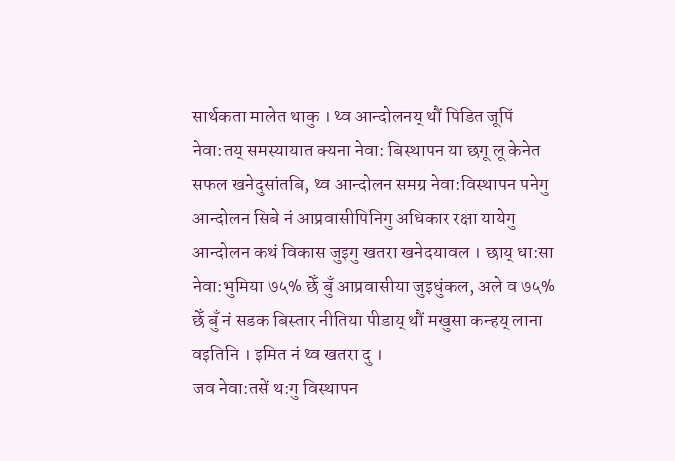सार्थकता मालेत थाकु । थ्व आन्दोलनय् थौं पिडित जूपिं नेवा:तय् समस्यायात क्यना नेवा: बिस्थापन या छगू लू केनेत सफल खनेदुसांतबि, थ्व आन्दोलन समग्र नेवा:विस्थापन पनेगु आन्दोलन सिबे नं आप्रवासीपिनिगु अधिकार रक्षा यायेगु आन्दोलन कथं विकास जुइगु खतरा खनेदयावल । छाय् धा:सा नेवा:भुमिया ७५% छेँ बुँ आप्रवासीया जुइधुंकल, अले व ७५% छेँ बुँ नं सडक बिस्तार नीतिया पीडाय् थौं मखुसा कन्हय् लाना वइतिनि । इमित नं थ्व खतरा दु ।
जव नेवा:तसें थ:गु विस्थापन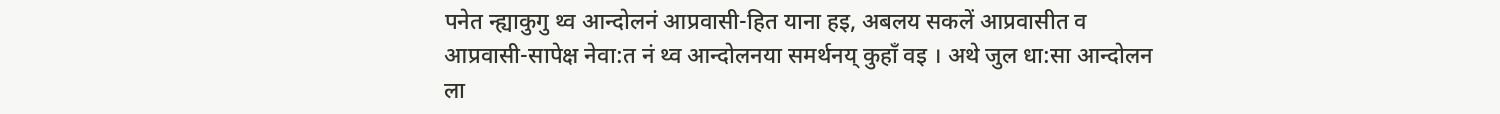पनेत न्ह्याकुगु थ्व आन्दोलनं आप्रवासी-हित याना हइ, अबलय सकलें आप्रवासीत व आप्रवासी-सापेक्ष नेवा:त नं थ्व आन्दोलनया समर्थनय् कुहाँ वइ । अथे जुल धा:सा आन्दोलन ला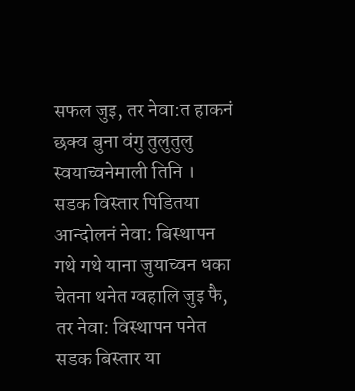सफल जुइ, तर नेवा:त हाकनं छक्व बुना वंगु तुलुतुलु स्वयाच्वनेमाली तिनि ।
सडक विस्तार पिडितया आन्दोलनं नेवा: बिस्थापन गथे गथे याना जुयाच्वन धका चेतना थनेत ग्वहालि जुइ फै, तर नेवा: विस्थापन पनेत सडक बिस्तार या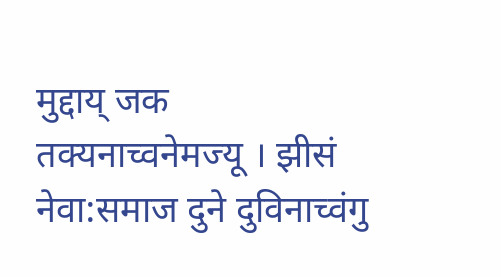मुद्दाय् जक तक्यनाच्वनेमज्यू । झीसं नेवा:समाज दुने दुविनाच्वंगु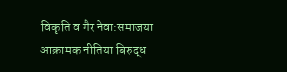विकृति व गैर नेवा:समाजया आक्रामक नीतिया बिरुद्ध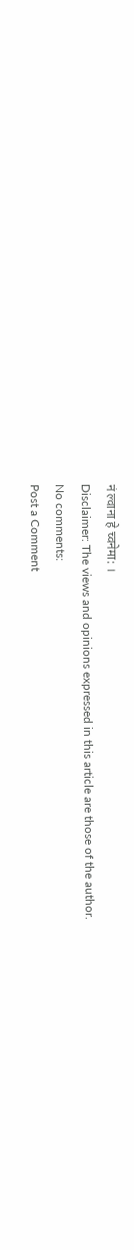नं ल्वाना हे च्वनेमा: ।
Disclaimer: The views and opinions expressed in this article are those of the author.
No comments:
Post a Comment